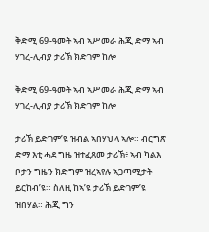ቅድሚ 69-ዓመት ኣብ ኣሥመራ ሕጂ ድማ ኣብ ሃገረ-ሊብያ ታሪኽ ክድገም ከሎ

ቅድሚ 69-ዓመት ኣብ ኣሥመራ ሕጂ ድማ ኣብ ሃገረ-ሊብያ ታሪኽ ክድገም ከሎ

ታሪኽ ይድገም’ዩ ዝብል ኣበሃህላ ኣሎ። ብርግጽ ድማ እቲ ሓደ ግዜ ዝተፈጸመ ታሪኽ፥ ኣብ ካልእ ቦታን ግዜን ክድግም ዝረኣየሉ ኣጋጣሚታት ይርከብ’ዩ። ስለዚ ከኣ’ዩ ታሪኽ ይድገም’ዩ ዝበሃል። ሕጂ ግን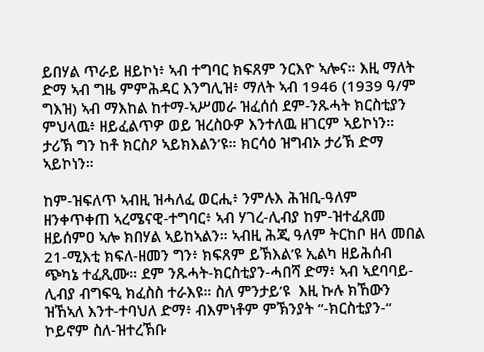ይበሃል ጥራይ ዘይኮነ፥ ኣብ ተግባር ክፍጸም ንርእዮ ኣሎና። እዚ ማለት ድማ ኣብ ግዜ ምምሕዳር እንግሊዝ፥ ማለት ኣብ 1946 (1939 ዓ/ም ግእዝ) ኣብ ማእከል ከተማ-ኣሥመራ ዝፈሰሰ ደም-ንጹሓት ክርስቲያን ምህላዉ፥ ዘይፈልጥዎ ወይ ዝረስዑዎ እንተለዉ ዘገርም ኣይኮነን። ታሪኽ ግን ከቶ ክርስዖ ኣይክእልን’ዩ። ክርሳዕ ዝግብኦ ታሪኽ ድማ ኣይኮነን።

ከም-ዝፍለጥ ኣብዚ ዝሓለፈ ወርሒ፥ ንምሉእ ሕዝቢ-ዓለም ዘንቀጥቀጠ ኣረሜናዊ-ተግባር፥ ኣብ ሃገረ-ሊብያ ከም-ዝተፈጸመ ዘይሰምዐ ኣሎ ክበሃል ኣይከኣልን። ኣብዚ ሕጂ ዓለም ትርከቦ ዘላ መበል 21-ሚእቲ ክፍለ-ዘመን ግን፥ ክፍጸም ይኽእል’ዩ ኢልካ ዘይሕሰብ ጭካኔ ተፈጺሙ። ደም ንጹሓት-ክርስቲያን-ሓበሻ ድማ፥ ኣብ ኣደባባይ-ሊብያ ብግፍዒ ክፈስስ ተራእዩ። ስለ ምንታይ’ዩ  እዚ ኩሉ ክኸውን ዝኸኣለ እንተ-ተባህለ ድማ፥ ብእምነቶም ምኽንያት “-ክርስቲያን-“ ኮይኖም ስለ-ዝተረኽቡ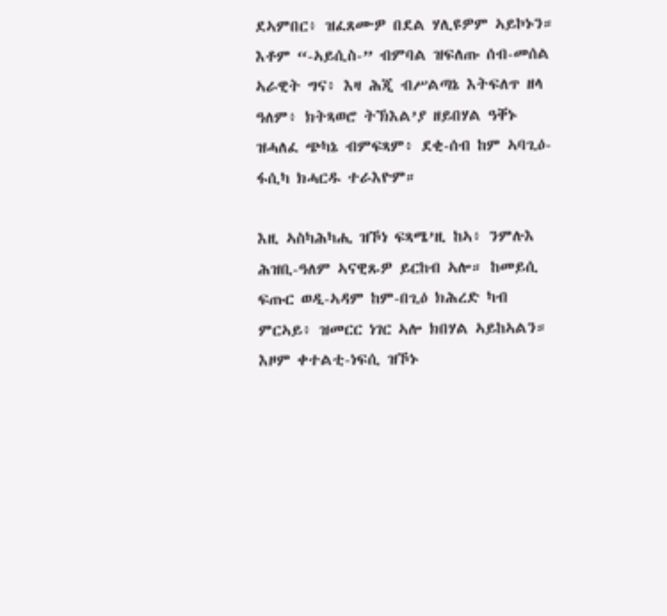ደኣምበር፥ ዝፈጸሙዎ በደል ሃሊዩዎም ኣይኮኑን። እቶም “-ኣይሲስ-” ብምባል ዝፍለጡ ሰብ-መሰል ኣራዊት ግና፥ እዛ ሕጂ ብሥልጣኔ እትፍለጥ ዘላ ዓለም፥ ክትጻወሮ ትኽእል’ያ ዘይበሃል ዓቐኑ ዝሓለፈ ጭካኔ ብምፍጻም፥ ደቂ-ሰብ ከም ኣባጊዕ-ፋሲካ ክሓርዱ ተራእዮም።

እዚ ኣስካሕካሒ ዝኾነ ፍጻሜ’ዚ ከኣ፥ ንምሉእ ሕዝቢ-ዓለም ኣናዊጹዎ ይርከብ ኣሎ። ከመይሲ ፍጡር ወዲ-ኣዳም ከም-በጊዕ ክሕረድ ካብ ምርኣይ፥ ዝመርር ነገር ኣሎ ክበሃል ኣይከኣልን። እዞም ቀተልቲ-ነፍሲ ዝኾኑ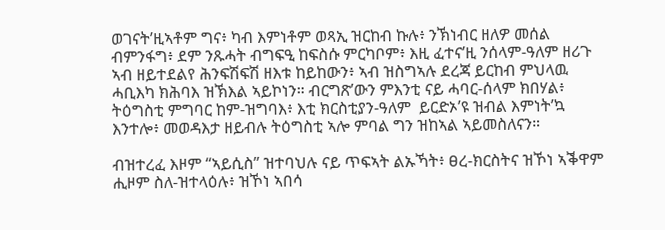ወገናት’ዚኣቶም ግና፥ ካብ እምነቶም ወጻኢ ዝርከብ ኩሉ፥ ንኽነብር ዘለዎ መሰል ብምንፋግ፥ ደም ንጹሓት ብግፍዒ ከፍስሱ ምርካቦም፥ እዚ ፈተና’ዚ ንሰላም-ዓለም ዘሪጉ ኣብ ዘይተደልየ ሕንፍሽፍሽ ዘእቱ ከይከውን፥ ኣብ ዝስግኣሉ ደረጃ ይርከብ ምህላዉ ሓቢእካ ክሕባእ ዝኽእል ኣይኮነን። ብርግጽ’ውን ምእንቲ ናይ ሓባር-ሰላም ክበሃል፥ ትዕግስቲ ምግባር ከም-ዝግባእ፥ እቲ ክርስቲያን-ዓለም  ይርድኦ’ዩ ዝብል እምነት’ኳ  እንተሎ፥ መወዳእታ ዘይብሉ ትዕግስቲ ኣሎ ምባል ግን ዝከኣል ኣይመስለናን።

ብዝተረፈ እዞም “ኣይሲስ” ዝተባህሉ ናይ ጥፍኣት ልኡኻት፥ ፀረ-ክርስትና ዝኾነ ኣቕዋም ሒዞም ስለ-ዝተላዕሉ፥ ዝኾነ ኣበሳ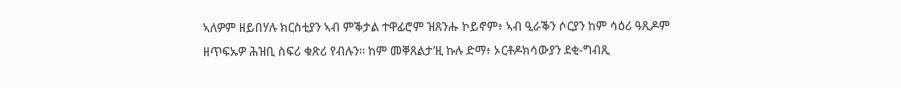ኣለዎም ዘይበሃሉ ክርስቲያን ኣብ ምቕታል ተዋፊሮም ዝጸንሑ ኮይኖም፥ ኣብ ዒራቕን ሶርያን ከም ሳዕሪ ዓጺዶም ዘጥፍኡዎ ሕዝቢ ስፍሪ ቁጽሪ የብሉን። ከም መቐጸልታ’ዚ ኩሉ ድማ፥ ኦርቶዶክሳውያን ደቂ-ግብጺ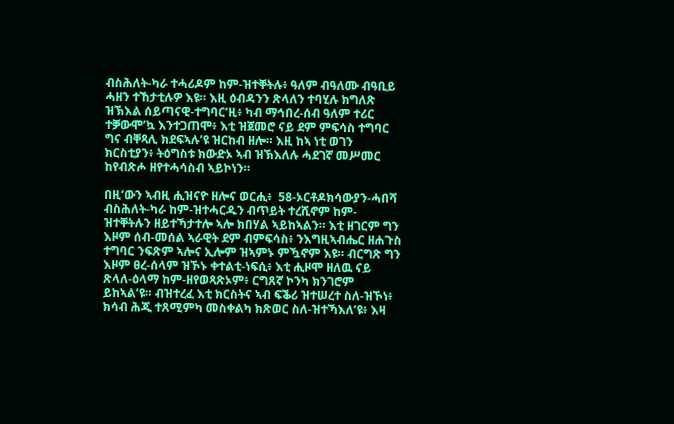ብስሕለት-ካራ ተሓሪዶም ከም-ዝተቐትሉ፥ ዓለም ብዓለሙ ብዓቢይ ሓዘን ተኸታቲሉዎ እዩ። እዚ ዕብዳንን ጽላለን ተባሂሉ ክግለጽ ዝኽእል ሰይጣናዊ-ተግባር’ዚ፥ ካብ ማኅበረ-ሰብ ዓለም ተሪር ተቓውሞ’ኳ እንተጋጠሞ፥ እቲ ዝጀመሮ ናይ ደም ምፍሳስ ተግባር ግና ብቐጻሊ ክደፍኣሉ’ዩ ዝርከብ ዘሎ። እዚ ከኣ ነቲ ወገን ክርስቲያን፥ ትዕግስቱ ክውድኦ ኣብ ዝኽእለሉ ሓደገኛ መሥመር ከየብጽሖ ዘየተሓሳስብ ኣይኮነን።

በዚ’ውን ኣብዚ ሒዝናዮ ዘሎና ወርሒ፥  58-ኦርቶዶክሳውያን-ሓበሻ ብስሕለት-ካራ ከም-ዝተሓርዱን ብጥይት ተረሺኖም ከም-ዝተቐትሉን ዘይተኻታተሎ ኣሎ ክበሃል ኣይከኣልን። እቲ ዘገርም ግን እዞም ሰብ-መሰል ኣራዊት ደም ብምፍሳስ፥ ንእግዚኣብሔር ዘሐጉስ ተግባር ንፍጽም ኣሎና ኢሎም ዝኣምኑ ምዃኖም እዩ። ብርግጽ ግን እዞም ፀረ-ሰላም ዝኾኑ ቀተልቲ-ነፍሲ፥ እቲ ሒዞሞ ዘለዉ ናይ ጽላለ-ዕላማ ከም-ዘየወጻጽኦም፥ ርግጸኛ ኮንካ ክንገሮም ይከኣል’ዩ። ብዝተረፈ እቲ ክርስትና ኣብ ፍቕሪ ዝተሠረተ ስለ-ዝኾነ፥ ክሳብ ሕጂ ተጸሚምካ መስቀልካ ክጽወር ስለ-ዝተኻእለ’ዩ፥ እዛ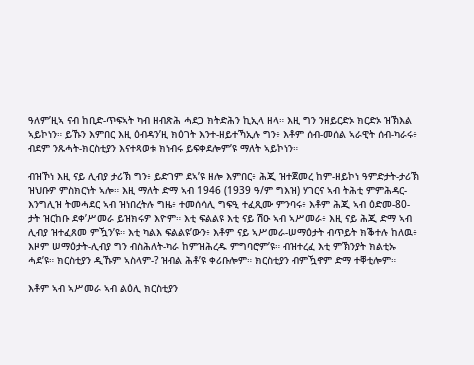ዓለም’ዚኣ ናብ ከቢድ-ጥፍኣት ካብ ዘብጽሕ ሓደጋ ክትድሕን ኪኢላ ዘላ። እዚ ግን ንዘይርድኦ ክርድኦ ዝኽእል ኣይኮነን። ይኹን እምበር እዚ ዕብዳን’ዚ ክዕገት እንተ-ዘይተኻኢሉ ግን፥ እቶም ሰብ-መሰል ኣራዊት ሰብ-ካራሩ፥ ብደም ንጹሓት-ክርስቲያን እናተጻወቱ ክነብሩ ይፍቀደሎም’ዩ ማለት ኣይኮነን።

ብዝኾነ እዚ ናይ ሊብያ ታሪኽ ግን፥ ይድገም ደኣ’ዩ ዘሎ እምበር፥ ሕጂ ዝተጀመረ ከም-ዘይኮነ ዓምድታት-ታሪኽ ዝህቡዎ ምስክርነት ኣሎ። እዚ ማለት ድማ ኣብ 1946 (1939 ዓ/ም ግእዝ) ሃገርና ኣብ ትሕቲ ምምሕዳር-እንግሊዝ ትመሓደር ኣብ ዝነበረትሉ ግዜ፥ ተመሰሳሊ ግፍዒ ተፈጺሙ ምንባሩ፥ እቶም ሕጂ ኣብ ዕድመ-80-ታት ዝርከቡ ደቀ’ሥመራ ይዝክሩዎ እዮም። እቲ ፍልልዩ እቲ ናይ ሽዑ ኣብ ኣሥመራ፥ እዚ ናይ ሕጂ ድማ ኣብ ሊብያ ዝተፈጸመ ምዃን’ዩ። እቲ ካልእ ፍልልዩ’ውን፥ እቶም ናይ ኣሥመራ-ሠማዕታት ብጥይት ክቕተሉ ከለዉ፥ እዞም ሠማዕታት-ሊብያ ግን ብስሕለት-ካራ ከምዝሕረዱ ምግባሮም’ዩ። ብዝተረፈ እቲ ምኽንያት ክልቲኡ ሓደ’ዩ። ክርስቲያን ዲኹም ኣስላም-? ዝብል ሕቶ’ዩ ቀሪቡሎም። ክርስቲያን ብምዃኖም ድማ ተቐቲሎም።

እቶም ኣብ ኣሥመራ ኣብ ልዕሊ ክርስቲያን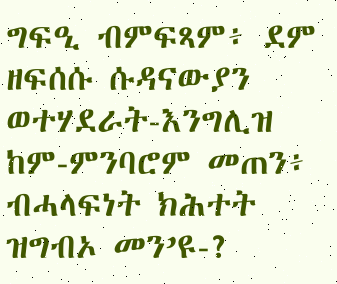ግፍዒ ብምፍጻም፥ ደም ዘፍሰሱ ሱዳናውያን ወተሃደራት-እንግሊዝ ከም-ምንባሮም መጠን፥ ብሓላፍነት ክሕተት ዝግብኦ መን’ዩ-?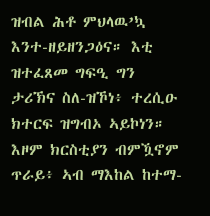ዝብል ሕቶ ምህላዉ’ኳ እንተ-ዘይዘንጋዕና። እቲ ዝተፈጸመ ግፍዒ ግን ታሪኽና ስለ-ዝኾነ፥ ተረሲዑ ክተርፍ ዝግብኦ ኣይኮነን። እዞም ክርስቲያን ብምዃኖም ጥራይ፥ ኣብ ማእከል ከተማ-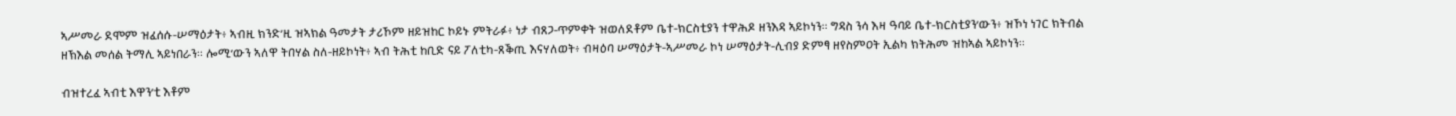ኣሥመራ ደሞም ዝፈሰሱ-ሠማዕታት፥ ኣብዚ ክንድ’ዚ ዝኣክል ዓመታት ታሪኾም ዘይዝከር ኮይኑ ምትራፉ፥ ነታ ብጸጋ-ጥምቀት ዝወለደቶም ቤተ-ክርስቲያን ተዋሕዶ ዘንእዳ ኣይኮነን። ግዳስ ንሳ እዛ ዓባይ ቤተ-ክርስቲያን’ውን፥ ዝኾነ ነገር ክትብል ዘኽእል መሰል ትማሊ ኣይነበራን። ሎሚ’ውን ኣለዋ ትበሃል ስለ-ዘይኮነት፥ ኣብ ትሕቲ ከቢድ ናይ ፖለቲካ-ጸቕጢ እናሃለወት፥ ብዛዕባ ሠማዕታት-ኣሥመራ ኮነ ሠማዕታት-ሊብያ ድምፃ ዘየስምዐት ኢልካ ክትሕመ ዝከኣል ኣይኮነን።

ብዝተረፈ ኣብቲ እዋን’ቲ እቶም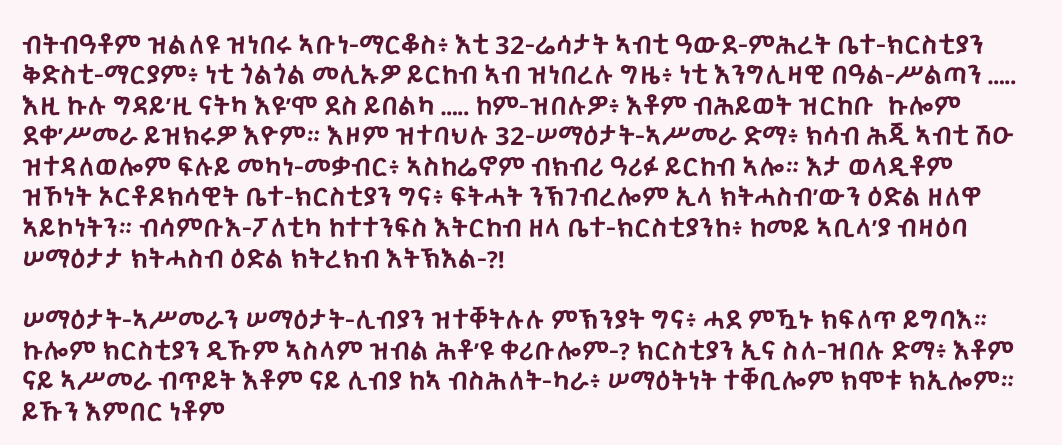ብትብዓቶም ዝልለዩ ዝነበሩ ኣቡነ-ማርቆስ፥ እቲ 32-ሬሳታት ኣብቲ ዓውደ-ምሕረት ቤተ-ክርስቲያን ቅድስቲ-ማርያም፥ ነቲ ጎልጎል መሊኡዎ ይርከብ ኣብ ዝነበረሉ ግዜ፥ ነቲ እንግሊዛዊ በዓል-ሥልጣን ….. እዚ ኩሉ ግዳይ’ዚ ናትካ እዩ’ሞ ደስ ይበልካ ….. ከም-ዝበሉዎ፥ እቶም ብሕይወት ዝርከቡ  ኩሎም ደቀ’ሥመራ ይዝክሩዎ እዮም። እዞም ዝተባህሉ 32-ሠማዕታት-ኣሥመራ ድማ፥ ክሳብ ሕጂ ኣብቲ ሽዑ ዝተዳለወሎም ፍሉይ መካነ-መቃብር፥ ኣስከሬኖም ብክብሪ ዓሪፉ ይርከብ ኣሎ። እታ ወላዲቶም ዝኾነት ኦርቶዶክሳዊት ቤተ-ክርስቲያን ግና፥ ፍትሓት ንኽገብረሎም ኢላ ክትሓስብ’ውን ዕድል ዘለዋ ኣይኮነትን። ብሳምቡእ-ፖለቲካ ከተተንፍስ እትርከብ ዘላ ቤተ-ክርስቲያንከ፥ ከመይ ኣቢላ’ያ ብዛዕባ ሠማዕታታ ክትሓስብ ዕድል ክትረክብ እትኽእል-?!

ሠማዕታት-ኣሥመራን ሠማዕታት-ሊብያን ዝተቐትሉሉ ምኽንያት ግና፥ ሓደ ምዃኑ ክፍለጥ ይግባእ። ኩሎም ክርስቲያን ዲኹም ኣስላም ዝብል ሕቶ’ዩ ቀሪቡሎም-? ክርስቲያን ኢና ስለ-ዝበሉ ድማ፥ እቶም ናይ ኣሥመራ ብጥይት እቶም ናይ ሊብያ ከኣ ብስሕለት-ካራ፥ ሠማዕትነት ተቐቢሎም ክሞቱ ክኢሎም። ይኹን እምበር ነቶም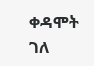ቀዳሞት   ገለ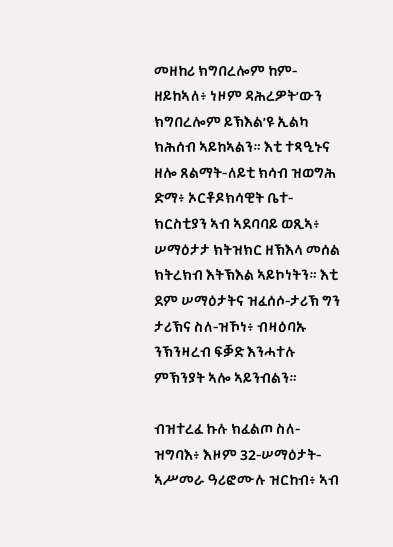መዘከሪ ክግበረሎም ከም-ዘይከኣለ፥ ነዞም ዳሕረዎት’ውን ክግበረሎም ይኽእል’ዩ ኢልካ ክሕሰብ ኣይከኣልን። እቲ ተጻዒኑና ዘሎ ጸልማት-ለይቲ ክሳብ ዝወግሕ ድማ፥ ኦርቶዶክሳዊት ቤተ-ክርስቲያን ኣብ ኣደባባይ ወጺኣ፥ ሠማዕታታ ክትዝክር ዘኽእላ መሰል ክትረክብ እትኽእል ኣይኮነትን። እቲ ደም ሠማዕታትና ዝፈሰሶ-ታሪኽ ግን ታሪኽና ስለ-ዝኾነ፥ ብዛዕባኡ ንኽንዛረብ ፍቓድ እንሓተሉ ምኽንያት ኣሎ ኣይንብልን።

ብዝተረፈ ኩሉ ክፈልጦ ስለ-ዝግባእ፥ እዞም 32-ሠማዕታት-ኣሥመራ ዓሪፎሙሉ ዝርከብ፥ ኣብ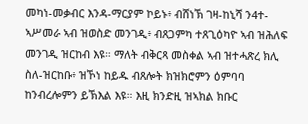መካነ-መቃብር እንዳ-ማርያም ኮይኑ፥ ብሸነኽ ገዛ-ከኒሻ ን4ተ-ኣሥመራ ኣብ ዝወስድ መንገዲ፥ ብጸጋምካ ተጸጊዕካዮ ኣብ ዝሕለፍ መንገዲ ዝርከብ እዩ። ማለት ብቅርጻ መስቀል ኣብ ዝተሓጽረ ክሊ ስለ-ዝርከቡ፥ ዝኾነ ከይዱ ብጸሎት ክዝክሮምን ዕምባባ ከንብረሎምን ይኽእል እዩ። እዚ ክንድዚ ዝኣክል ክቡር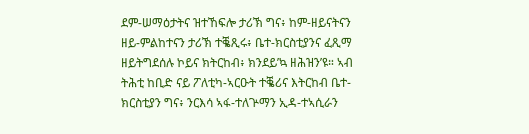ደም-ሠማዕታትና ዝተኸፍሎ ታሪኽ ግና፥ ከም-ዘይናትናን ዘይ-ምልከተናን ታሪኽ ተቘጺሩ፥ ቤተ-ክርስቲያንና ፈጺማ ዘይትግደሰሉ ኮይና ክትርከብ፥ ክንደይ’ኳ ዘሕዝን’ዩ። ኣብ ትሕቲ ከቢድ ናይ ፖለቲካ-ኣርዑት ተቘሪና እትርከብ ቤተ-ክርስቲያን ግና፥ ንርእሳ ኣፋ-ተለጕማን ኢዳ-ተኣሲራን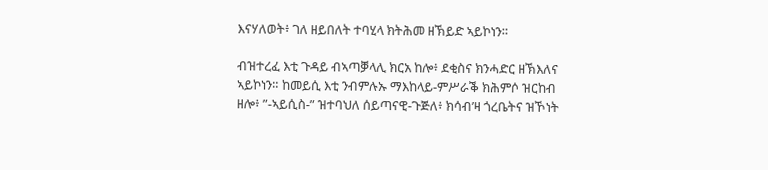እናሃለወት፥ ገለ ዘይበለት ተባሂላ ክትሕመ ዘኽይድ ኣይኮነን።

ብዝተረፈ እቲ ጉዳይ ብኣጣቓላሊ ክርአ ከሎ፥ ደቂስና ክንሓድር ዘኽእለና ኣይኮነን። ከመይሲ እቲ ንብምሉኡ ማእከላይ-ምሥራቕ ክሕምሶ ዝርከብ ዘሎ፥ ”-ኣይሲስ-” ዝተባህለ ሰይጣናዊ-ጉጅለ፥ ክሳብ’ዛ ጎረቤትና ዝኾነት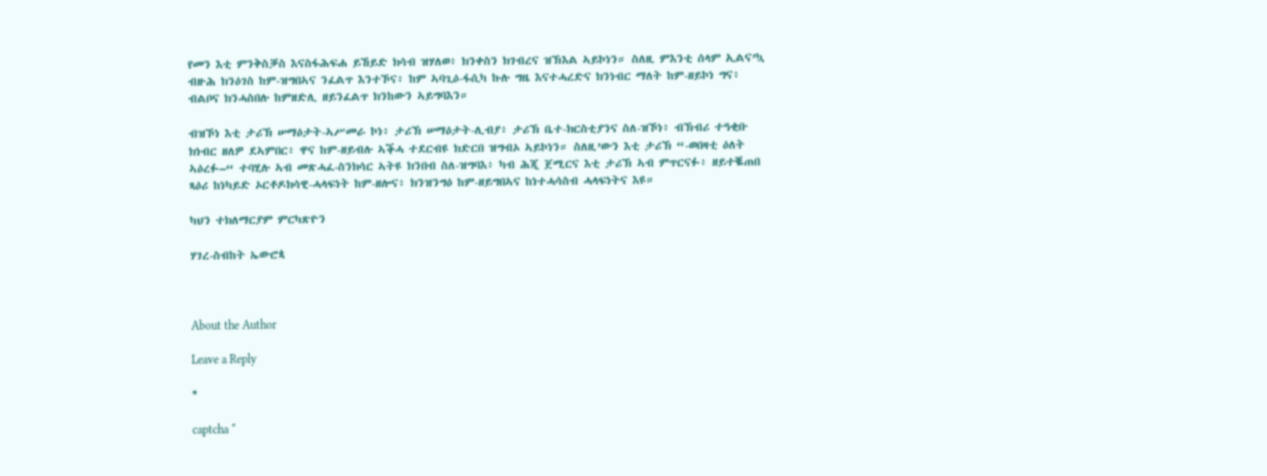የመን እቲ ምንቅስቓስ እናስፋሕፍሐ ይኸይድ ክሳብ ዝሃለወ፥ ክንቀስን ክገብረና ዝኽእል ኣይኮነን። ስለዚ ምእንቲ ሰላም ኢልና’ኳ ብዙሕ ክንዕገስ ከም-ዝግበኣና ንፈልጥ እንተኾና፥ ከም ኣባጊዕ-ፋሲካ ኩሉ ግዜ እናተሓረድና ክንነብር ማለት ከም-ዘይኮነ ግና፥ ብልቦና ክንሓስበሉ ከምዘድሊ ዘይንፈልጥ ክንከውን ኣይግባእን።

ብዝኾነ እቲ ታሪኽ ሠማዕታት-ኣሥመራ ኮነ፥ ታሪኽ ሠማዕታት-ሊብያ፥ ታሪኽ ቤተ-ክርስቲያንና ስለ-ዝኾነ፥ ብኽብሪ ተዓቂቡ ክነብር ዘለዎ ደኣምበር፥ ዋና ከም-ዘይብሉ ኣቕሓ ተደርብዩ ክድርበ ዝግብኦ ኣይኮነን። ስለዚ’ውን እቲ ታሪኽ “-ወበዛቲ ዕለት ኣዕረፉ–“ ተባሂሉ ኣብ መጽሓፈ-ስንክሳር ኣትዩ ክንበብ ስለ-ዝግባእ፥ ካብ ሕጂ ጀሚርና እቲ ታሪኽ ኣብ ምጥርናፉ፥ ዘይተቘጠበ ጻዕሪ ከነካይድ ኦርቶዶክሳዊ-ሓላፍነት ከም-ዘሎና፥ ክንዝንግዕ ከም-ዘይግበኣና ከነተሓሳስብ ሓላፍነትና እዩ።

ካህን ተክለማርያም ምርካጽዮን

ሃገረ-ስብከት ኤውሮጳ



About the Author

Leave a Reply

*

captcha *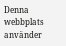Denna webbplats använder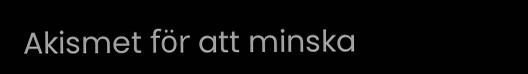Akismet för att minska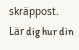skräppost. Lär dig hur din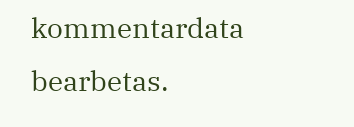kommentardata bearbetas.